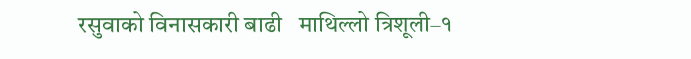रसुवाको विनासकारी बाढी   माथिल्लो त्रिशूली–१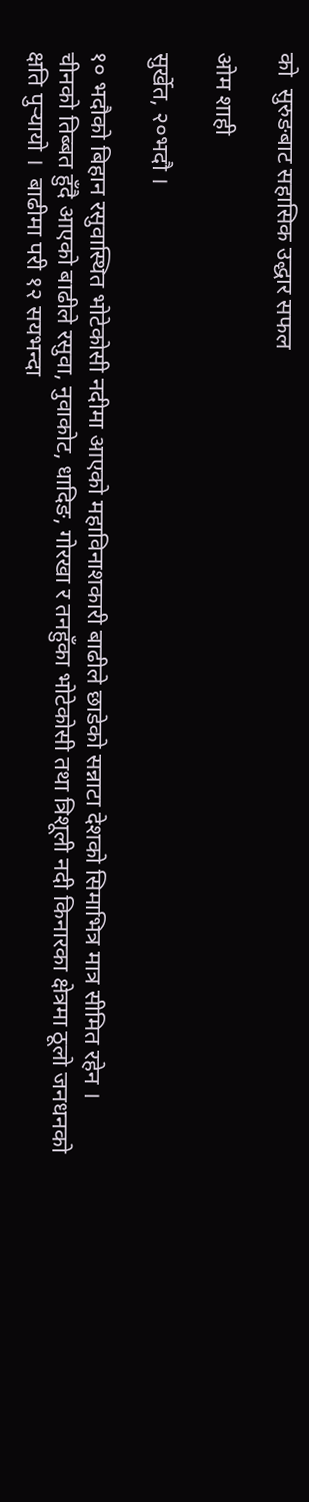को  सुरुङबाट सहासिक उद्धार सफल

ओम शाही

सुर्खेत, २०भदौ ।

१० भदौको बिहान रसुवास्थित भोटेकोसी नदीमा आएको महाविनाशकारी बाढीले छाडेको सन्नाटा देशको सिमाभित्र मात्र सीमित रहेन । चीनको तिब्बत हुँदै आएको बाढीले रसुवा, नुवाकोट, धादिङ, गोरखा र तनहुँका भोटेकोसी तथा त्रिशूली नदी किनारका क्षेत्रमा ठूलो जनधनको क्षति पुर्‍यायो ।  बाढीमा परी १२ सयभन्दा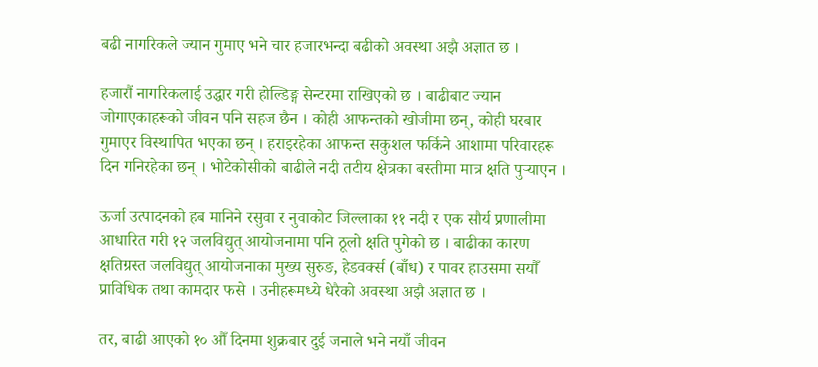बढी नागरिकले ज्यान गुमाए भने चार हजारभन्दा बढीको अवस्था अझै अज्ञात छ ।

हजारौं नागरिकलाई उद्धार गरी होल्डिङ्ग सेन्टरमा राखिएको छ । बाढीबाट ज्यान जोगाएकाहरूको जीवन पनि सहज छैन । कोही आफन्तको खोजीमा छन्, कोही घरबार गुमाएर विस्थापित भएका छन् । हराइरहेका आफन्त सकुशल फर्किने आशामा परिवारहरू दिन गनिरहेका छन् । भोटेकोसीको बाढीले नदी तटीय क्षेत्रका बस्तीमा मात्र क्षति पुर्‍याएन ।

ऊर्जा उत्पादनको हब मानिने रसुवा र नुवाकोट जिल्लाका ११ नदी र एक सौर्य प्रणालीमा आधारित गरी १२ जलविद्युत् आयोजनामा पनि ठूलो क्षति पुगेको छ । बाढीका कारण क्षतिग्रस्त जलविद्युत् आयोजनाका मुख्य सुरुङ, हेडवर्क्स (बाँध) र पावर हाउसमा सयौँ प्राविधिक तथा कामदार फसे । उनीहरूमध्ये धेरैको अवस्था अझै अज्ञात छ ।

तर, बाढी आएको १० औँ दिनमा शुक्रबार दुई जनाले भने नयाँ जीवन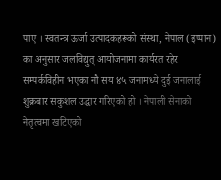पाए । स्वतन्त्र ऊर्जा उत्पादकहरूको संस्था, नेपाल (इप्पान) का अनुसार जलविद्युत् आयोजनामा कार्यरत रहेर सम्पर्कविहीन भएका नौ सय ४५ जनामध्ये दुई जनालाई शुक्रबार सकुशल उद्धार गरिएको हो । नेपाली सेनाको नेतृत्वमा खटिएको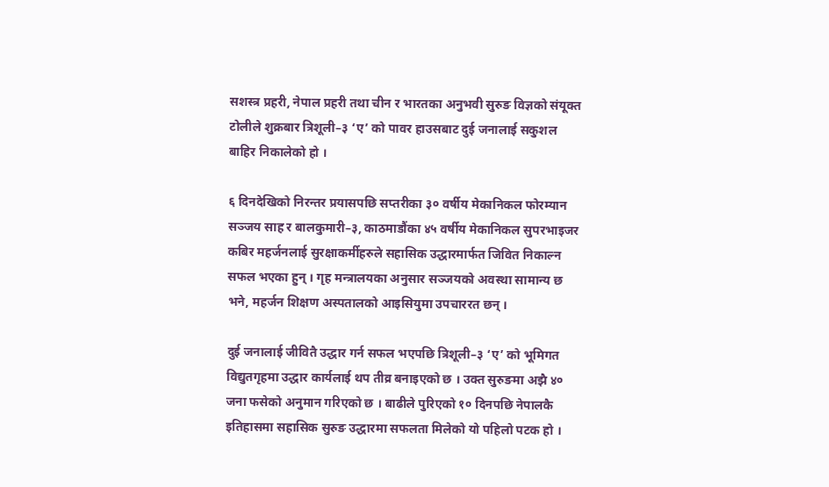सशस्त्र प्रहरी, नेपाल प्रहरी तथा चीन र भारतका अनुभवी सुरुङ विज्ञको संयूक्त टोलीले शुक्रबार त्रिशूली–३ ‘ए’ को पावर हाउसबाट दुई जनालाई सकुशल बाहिर निकालेको हो ।

६ दिनदेखिको निरन्तर प्रयासपछि सप्तरीका ३० वर्षीय मेकानिकल फोरम्यान सञ्जय साह र बालकुमारी–३, काठमाडौंका ४५ वर्षीय मेकानिकल सुपरभाइजर कबिर महर्जनलाई सुरक्षाकर्मीहरुले सहासिक उद्धारमार्फत जिवित निकाल्न सफल भएका हुन् । गृह मन्त्रालयका अनुसार सञ्जयको अवस्था सामान्य छ भने, महर्जन शिक्षण अस्पतालको आइसियुमा उपचाररत छन् ।

दुई जनालाई जीवितै उद्धार गर्न सफल भएपछि त्रिशूली–३ ‘ए’ को भूमिगत विद्युतगृहमा उद्धार कार्यलाई थप तीव्र बनाइएको छ । उक्त सुरुङमा अझै ४० जना फसेको अनुमान गरिएको छ । बाढीले पुरिएको १० दिनपछि नेपालकै इतिहासमा सहासिक सुरुङ उद्धारमा सफलता मिलेको यो पहिलो पटक हो ।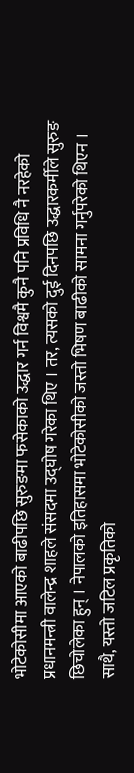भोटेकोसीमा आएको बाढीपछि सुरुङमा फसेकाको उद्धार गर्न विश्वमै कुनै पनि प्रविधि नै नरहेको प्रधानमन्त्री वालेन्द्र शाहले संसदमा उद्घोष गरेका थिए । तर, त्यसको दुई दिनपछि उद्धारकर्मीले सुरुङ छिचोलेका हुन् । नेपालको इतिहासमा भोटेकोसीको जस्तो भिषण बाढीको सामना गर्नुपरेको थिएन । साथै, यस्तो जटिल प्रकृतिको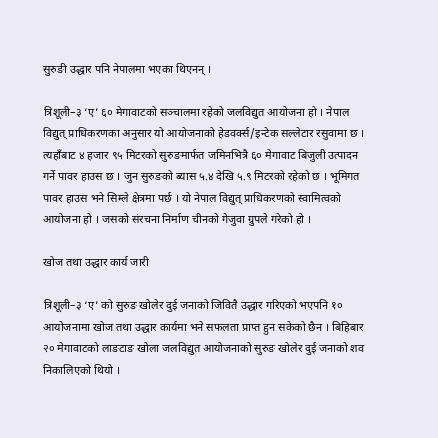सुरुङी उद्धार पनि नेपालमा भएका थिएनन् ।

त्रिशूली–३ ‘ए’ ६० मेगावाटको सञ्चालमा रहेको जलविद्युत आयोजना हो । नेपाल विद्युत्‌‌ प्राधिकरणका अनुसार यो आयोजनाको हेडवर्क्स/इन्टेक सल्लेटार रसुवामा छ । त्यहाँबाट ४ हजार ९५ मिटरको सुरुङमार्फत जमिनभित्रै ६० मेगावाट बिजुली उत्पादन गर्ने पावर हाउस छ । जुन सुरुङको ब्यास ५.४ देखि ५.९ मिटरको रहेको छ । भूमिगत पावर हाउस भने सिम्ले क्षेत्रमा पर्छ । यो नेपाल विद्युत्‌‌ प्राधिकरणको स्वामित्वको आयोजना हो । जसको संरचना निर्माण चीनको गेजुवा ग्रुपले गरेको हो ।

खोज तथा उद्धार कार्य जारी

त्रिशूली–३ ‘ए’ को सुरुङ खोलेर दुई जनाको जिवितै उद्धार गरिएको भएपनि १० आयोजनामा खोज तथा उद्धार कार्यमा भने सफलता प्राप्त हुन सकेको छैन । बिहिबार २० मेगावाटको लाङटाङ खोला जलविद्युत आयोजनाको सुरुङ खोलेर दुई जनाको शव निकालिएको थियो ।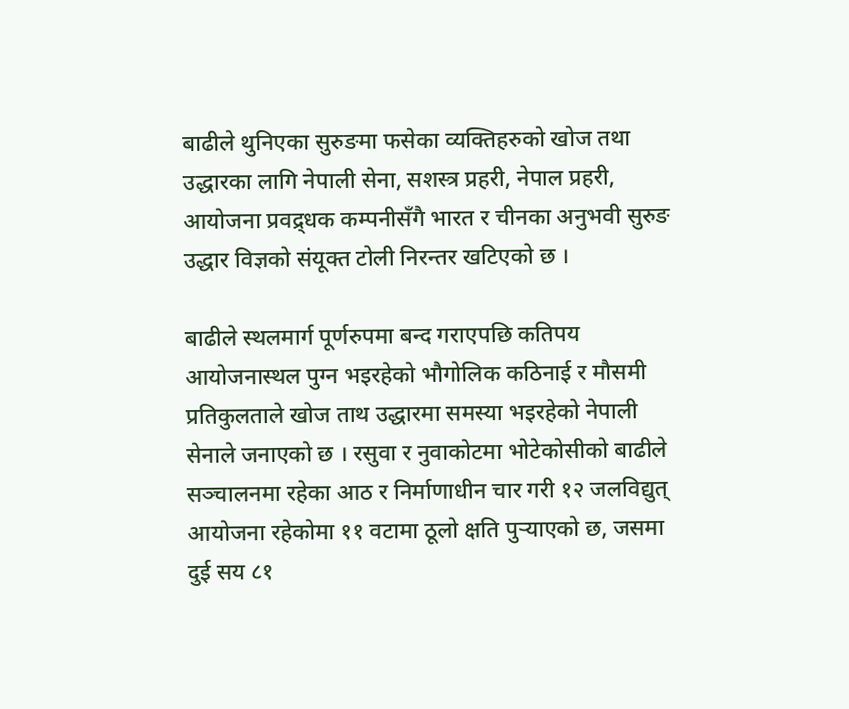बाढीले थुनिएका सुरुङमा फसेका व्यक्तिहरुको खोज तथा उद्धारका लागि नेपाली सेना, सशस्त्र प्रहरी, नेपाल प्रहरी, आयोजना प्रवद्र्धक कम्पनीसँगै भारत र चीनका अनुभवी सुरुङ उद्धार विज्ञको संयूक्त टोली निरन्तर खटिएको छ ।

बाढीले स्थलमार्ग पूर्णरुपमा बन्द गराएपछि कतिपय आयोजनास्थल पुग्न भइरहेको भौगोलिक कठिनाई र मौसमी प्रतिकुलताले खोज ताथ उद्धारमा समस्या भइरहेको नेपाली सेनाले जनाएको छ । रसुवा र नुवाकोटमा भोटेकोसीको बाढीले सञ्चालनमा रहेका आठ र निर्माणाधीन चार गरी १२ जलविद्युत् आयोजना रहेकोमा ११ वटामा ठूलो क्षति पुर्‍याएको छ, जसमा दुई सय ८१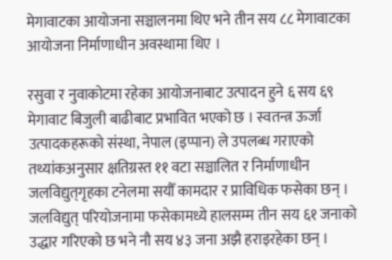मेगावाटका आयोजना सञ्चालनमा थिए भने तीन सय ८८ मेगावाटका आयोजना निर्माणाधीन अवस्थामा थिए ।

रसुवा र नुवाकोटमा रहेका आयोजनाबाट उत्पादन हुने ६ सय ६९ मेगावाट बिजुली बाढीबाट प्रभावित भएको छ । स्वतन्त्र ऊर्जा उत्पादकहरूको संस्था, नेपाल (इप्पान) ले उपलब्ध गराएको तथ्यांकअनुसार क्षतिग्रस्त ११ वटा सञ्चालित र निर्माणाधीन जलविद्युत्‌गृहका टनेलमा सयौँ कामदार र प्राविधिक फसेका छन् । जलविद्युत् परियोजनामा फसेकामध्ये हालसम्म तीन सय ६१ जनाको उद्धार गरिएको छ भने नौ सय ४३ जना अझै हराइरहेका छन् ।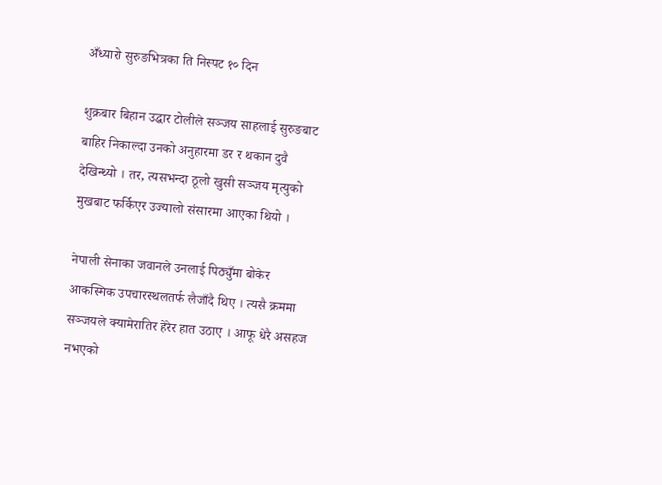अँध्यारो सुरुङभित्रका ति निस्पट १० दिन

शुक्रबार बिहान उद्धार टोलीले सञ्जय साहलाई सुरुङबाट बाहिर निकाल्दा उनको अनुहारमा डर र थकान दुवै देखिन्थ्यो । तर, त्यसभन्दा ठूलो खुसी सञ्जय मृत्युको मुखबाट फर्किएर उज्यालो संसारमा आएका थियो ।

नेपाली सेनाका जवानले उनलाई पिठ्युँमा बोकेर आकस्मिक उपचारस्थलतर्फ लैजाँदै थिए । त्यसै क्रममा सञ्जयले क्यामेरातिर हेरेर हात उठाए । आफू धेरै असहज नभएको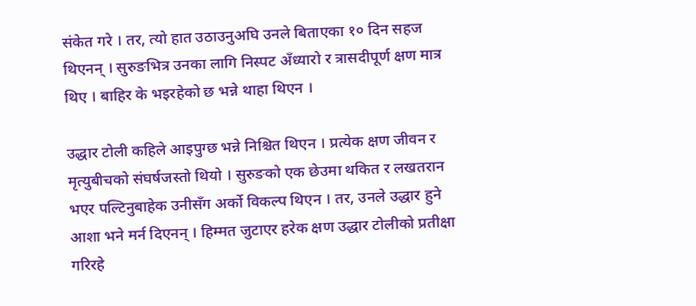संकेत गरे । तर, त्यो हात उठाउनुअघि उनले बिताएका १० दिन सहज थिएनन् । सुरुङभित्र उनका लागि निस्पट अँध्यारो र त्रासदीपूर्ण क्षण मात्र थिए । बाहिर के भइरहेको छ भन्ने थाहा थिएन ।

उद्धार टोली कहिले आइपुग्छ भन्ने निश्चित थिएन । प्रत्येक क्षण जीवन र मृत्युबीचको संघर्षजस्तो थियो । सुरुङको एक छेउमा थकित र लखतरान भएर पल्टिनुबाहेक उनीसँग अर्को विकल्प थिएन । तर, उनले उद्धार हुने आशा भने मर्न दिएनन् । हिम्मत जुटाएर हरेक क्षण उद्धार टोलीको प्रतीक्षा गरिरहे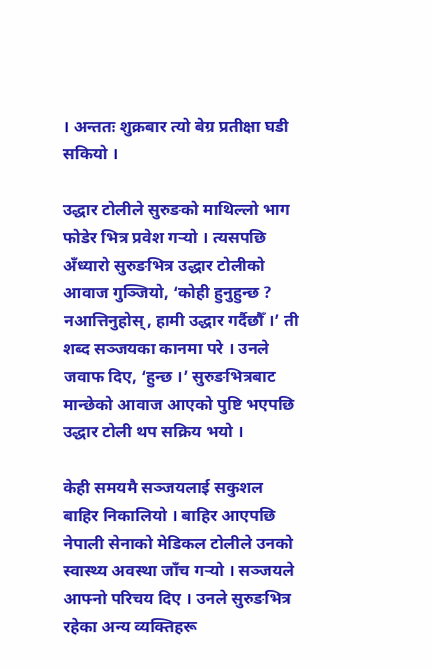। अन्ततः शुक्रबार त्यो बेग्र प्रतीक्षा घडी सकियो ।

उद्धार टोलीले सुरुङको माथिल्लो भाग फोडेर भित्र प्रवेश गर्‍यो । त्यसपछि अँध्यारो सुरुङभित्र उद्धार टोलीको आवाज गुञ्जियो, ‘कोही हुनुहुन्छ ? नआत्तिनुहोस्, हामी उद्धार गर्दैछौँ ।’ ती शब्द सञ्जयका कानमा परे । उनले जवाफ दिए, ‘हुन्छ ।’ सुरुङभित्रबाट मान्छेको आवाज आएको पुष्टि भएपछि उद्धार टोली थप सक्रिय भयो ।

केही समयमै सञ्जयलाई सकुशल बाहिर निकालियो । बाहिर आएपछि नेपाली सेनाको मेडिकल टोलीले उनको स्वास्थ्य अवस्था जाँच गर्‍यो । सञ्जयले आफ्नो परिचय दिए । उनले सुरुङभित्र रहेका अन्य व्यक्तिहरू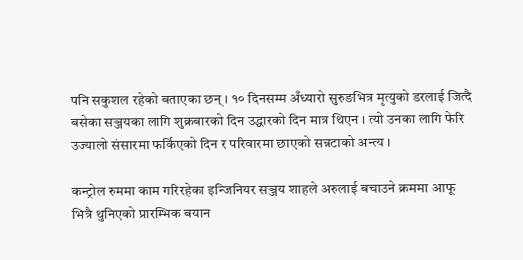पनि सकुशल रहेको बताएका छन् । १० दिनसम्म अँध्यारो सुरुङभित्र मृत्युको डरलाई जित्दै बसेका सञ्जयका लागि शुक्रबारको दिन उद्धारको दिन मात्र थिएन । त्यो उनका लागि फेरि उज्यालो संसारमा फर्किएको दिन र परिवारमा छाएको सन्नटाको अन्त्य ।

कन्ट्रोल रुममा काम गरिरहेका इन्जिनियर सञ्जय शाहले अरुलाई बचाउने क्रममा आफू भित्रै थुनिएको प्रारम्भिक बयान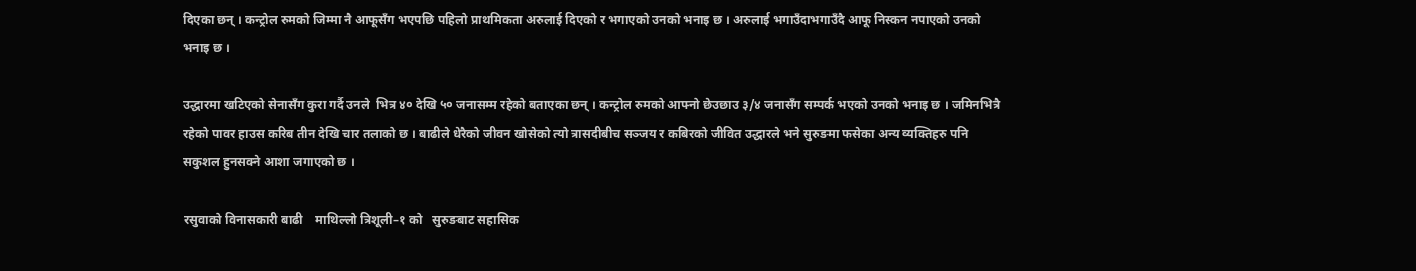दिएका छन् । कन्ट्रोल रुमको जिम्मा नै आफूसँग भएपछि पहिलो प्राथमिकता अरुलाई दिएको र भगाएको उनको भनाइ छ । अरुलाई भगाउँदाभगाउँदै आफू निस्कन नपाएको उनको भनाइ छ ।

उद्धारमा खटिएको सेनासँग कुरा गर्दै उनले  भित्र ४० देखि ५० जनासम्म रहेको बताएका छन् । कन्ट्रोल रुमको आफ्नो छेउछाउ ३/४ जनासँग सम्पर्क भएको उनको भनाइ छ । जमिनभित्रै रहेको पावर हाउस करिब तीन देखि चार तलाको छ । बाढीले धेरैको जीवन खोसेको त्यो त्रासदीबीच सञ्जय र कबिरको जीवित उद्धारले भने सुरुङमा फसेका अन्य व्यक्तिहरु पनि सकुशल हुनसक्ने आशा जगाएको छ ।

रसुवाको विनासकारी बाढी    माथिल्लो त्रिशूली–१ को   सुरुङबाट सहासिक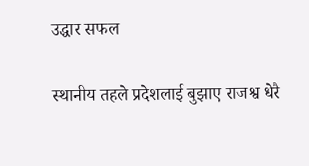उद्धार सफल

स्थानीय तहले प्रदेशलाई बुझाए राजश्व धेरै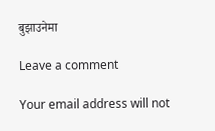बुझाउनेमा

Leave a comment

Your email address will not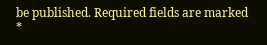be published. Required fields are marked *